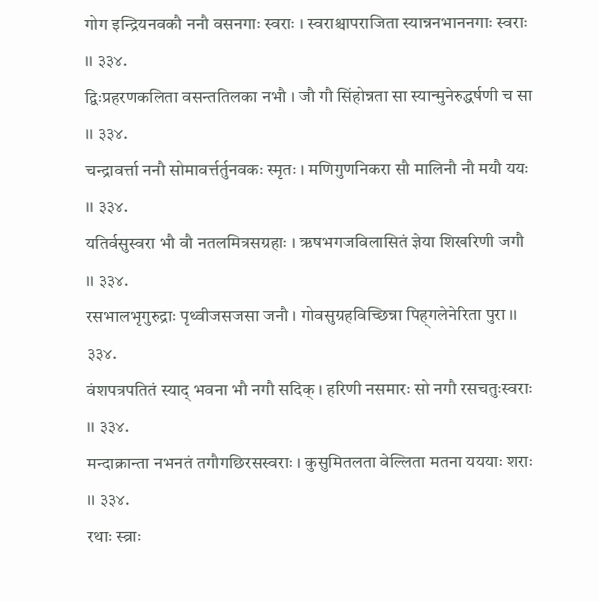गोग इन्द्रियनवकौ ननौ वसनगाः स्वराः । स्वराश्चापराजिता स्यान्ननभाननगाः स्वराः ।। ३३४.
द्विःप्रहरणकलिता वसन्ततिलका नभौ । जौ गौ सिंहोन्नता सा स्यान्मुनेरुद्धर्षणी च सा ।। ३३४.
चन्द्रावर्त्ता ननौ सोमावर्त्तर्तुनवकः स्मृतः । मणिगुणनिकरा सौ मालिनौ नौ मयौ ययः ।। ३३४.
यतिर्वसुस्वरा भौ वौ नतलमित्रसग्रहाः । ऋषभगजविलासितं ज्ञेया शिखरिणी जगौ ।। ३३४.
रसभालभृगुरुद्राः पृथ्वीजसजसा जनौ । गोवसुग्रहविच्छिन्ना पिह्गलेनेरिता पुरा ।। ३३४.
वंशपत्रपतितं स्याद् भवना भौ नगौ सदिक् । हरिणी नसमारः सो नगौ रसचतुःस्वराः ।। ३३४.
मन्दाक्रान्ता नभनतं तगौगछिरसस्वराः । कुसुमितलता वेल्लिता मतना यययाः शराः ।। ३३४.
रथाः स्व्राः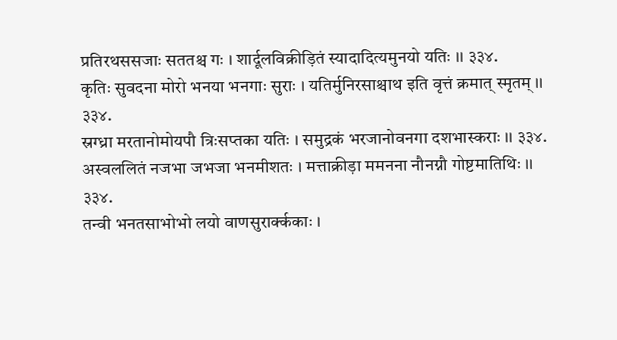प्रतिरथससजाः सततश्च गः । शार्दूलविक्रीड़ितं स्यादादित्यमुनयो यतिः ।। ३३४.
कृतिः सुवदना मोरो भनया भनगाः सुराः । यतिर्मुनिरसाश्चाथ इति वृत्तं क्रमात् स्मृतम् ।। ३३४.
स्रग्ध्रा मरतानोमोयपौ त्रिःसप्तका यतिः । समुद्रकं भरजानोवनगा दशभास्कराः ।। ३३४.
अस्वललितं नजभा जभजा भनमीशतः । मत्ताक्रीड़ा ममनना नौनग्नौ गोष्टमातिथिः ।। ३३४.
तन्वी भनतसाभोभो लयो वाणसुरार्क्ककाः ।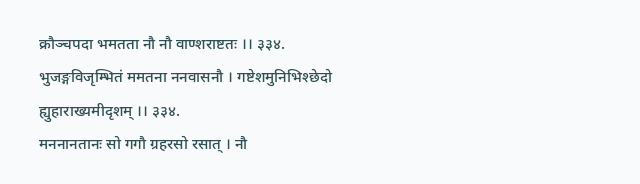क्रौञ्चपदा भमतता नौ नौ वाण्शराष्टतः ।। ३३४.
भुजङ्गविजृम्भितं ममतना ननवासनौ । गष्टेशमुनिभिश्छेदो ह्युहाराख्यमीदृशम् ।। ३३४.
मननानतानः सो गगौ ग्रहरसो रसात् । नौ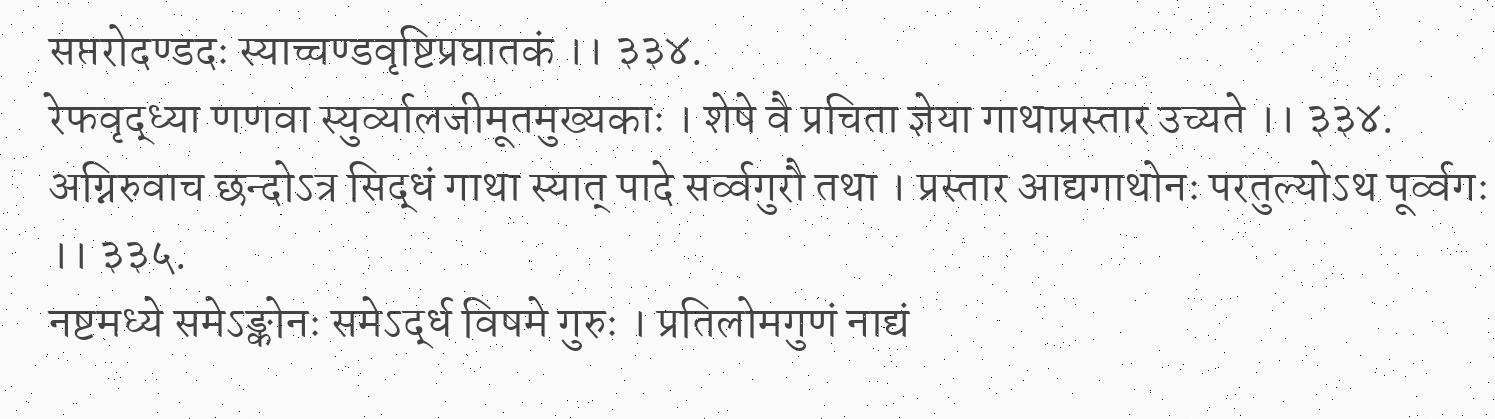सप्तरोदण्डदः स्याच्चण्डवृष्टिप्रघातकं ।। ३३४.
रेफवृद्ध्या णणवा स्युर्व्यालजीमूतमुख्यकाः । शेषे वै प्रचिता ज्ञेया गाथाप्रस्तार उच्यते ।। ३३४.
अग्निरुवाच छन्दोऽत्र सिद्धं गाथा स्यात् पादे सर्व्वगुरौ तथा । प्रस्तार आद्यगाथोनः परतुल्योऽथ पूर्व्वगः ।। ३३५.
नष्टमध्ये समेऽङ्कोनः समेऽर्द्ध विषमे गुरुः । प्रतिलोमगुणं नाद्यं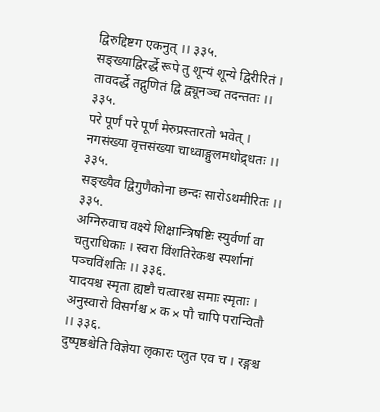द्विरुद्दिष्टग एकनुत् ।। ३३५.
सङ्ख्याद्विरर्द्धे रूपे तु शून्यं शून्ये द्विरीरितं । तावदर्द्धे तद्गुणितं द्वि द्व्यूनञ्च तदन्ततः ।। ३३५.
परे पूर्णं परे पूर्णं मेरुप्रस्तारतो भवेत् । नगसंख्या वृत्तसंख्या चाध्वाङ्गुलमधोद्र्धतः ।। ३३५.
सङ्ख्यैव द्विगुणैकोना छन्दः सारोऽथमीरितः ।। ३३५.
अग्निरुवाच वक्ष्ये शिक्षान्त्रिषष्टिः स्युर्वर्णा वा चतुराधिकाः । स्वरा विंशतिरेकश्च स्पर्शानां पञ्चविंशतिः ।। ३३६.
यादयश्च स्मृता ह्यष्टौ चत्वारश्च समाः स्मृताः । अनुस्वारो विसर्गश्च ᳲ क ᳲ पौ चापि परान्वितौ ।। ३३६.
दुष्पृष्ठश्चेति विज्ञेया लृकारः प्लुत एव च । रङ्गश्च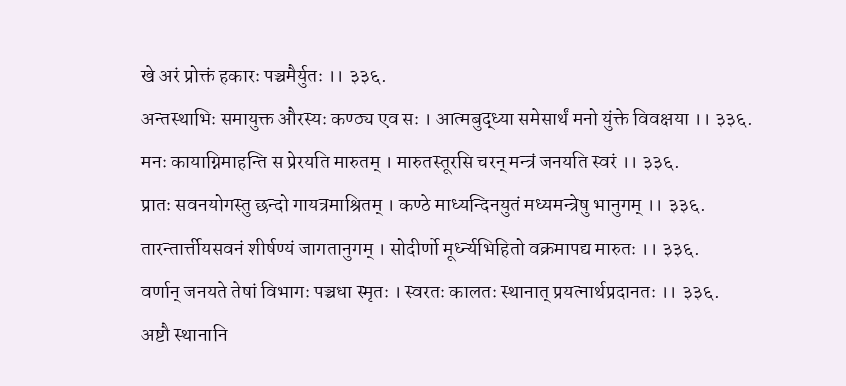खे अरं प्रोक्तं हकारः पञ्चमैर्युतः ।। ३३६.
अन्तस्थाभिः समायुक्त औरस्यः कण्ठ्य एव सः । आत्मबुद्ध्या समेसार्थं मनो युंक्ते विवक्षया ।। ३३६.
मनः कायाग्निमाहन्ति स प्रेरयति मारुतम् । मारुतस्तूरसि चरन् मन्त्रं जनयति स्वरं ।। ३३६.
प्रातः सवनयोगस्तु छन्दो गायत्रमाश्रितम् । कण्ठे माध्यन्दिनयुतं मध्यमन्त्रेषु भानुगम् ।। ३३६.
तारन्तार्त्तीयसवनं शीर्षण्यं जागतानुगम् । सोदीर्णो मूर्ध्न्यभिहितो वक्रमापद्य मारुतः ।। ३३६.
वर्णान् जनयते तेषां विभागः पञ्चधा स्मृतः । स्वरतः कालतः स्थानात् प्रयत्नार्थप्रदानतः ।। ३३६.
अष्टौ स्थानानि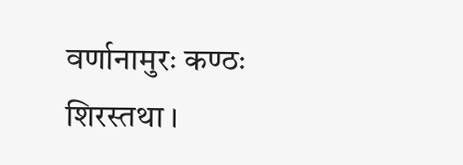वर्णानामुरः कण्ठः शिरस्तथा ।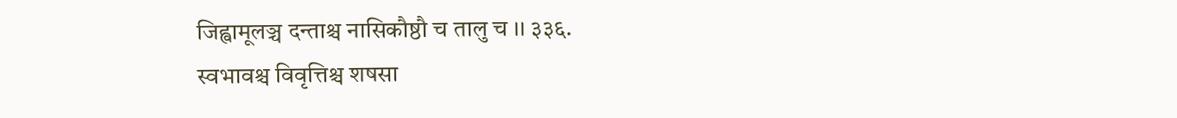जिह्वामूलञ्च दन्ताश्च नासिकौष्ठौ च तालु च ।। ३३६.
स्वभावश्च विवृत्तिश्च शषसा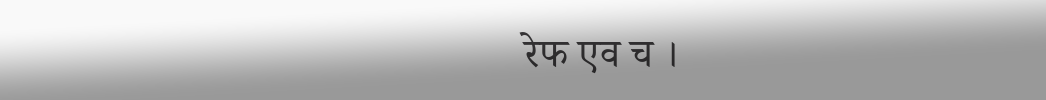रेफ एव च ।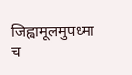जिह्वामूलमुपध्मा च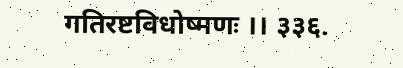गतिरष्टविधोष्मणः ।। ३३६.